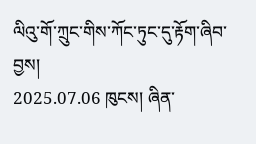ལིའུ་གོ་ཀྲུང་གིས་ཀོང་ཏུང་དུ་རྟོག་ཞིབ་བྱས།
2025.07.06 ཁུངས། ཞིན་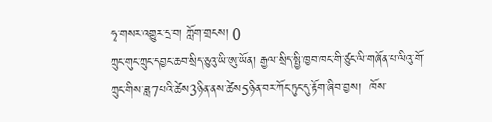ཧྭ་གསར་འགྱུར་དྲ་བ། ཀློག་གྲངས། 0
ཀྲུང་གུང་ཀྲུང་དབྱང་ཆབ་སྲིད་ཅུའུ་ཡི་ཨུ་ཡོན། རྒྱལ་སྲིད་སྤྱི་ཁྱབ་ཁང་གི་ཙུང་ལི་གཞོན་པ་ལིའུ་གོ་ཀྲུང་གིས་ཟླ7པའི་ཚེས3ཉིན་ནས་ཚེས5ཉིན་བར་ཀོང་ཏུང་དུ་རྟོག་ཞིབ་བྱས།  ཁོས་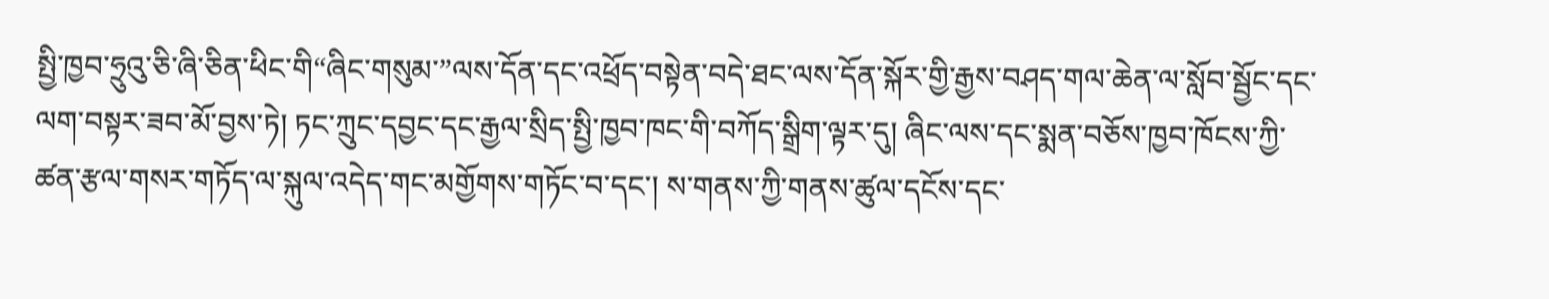སྤྱི་ཁྱབ་ཧྲུའུ་ཅི་ཞི་ཅིན་ཕིང་གི“ཞིང་གསུམ་”ལས་དོན་དང་འཕྲོད་བསྟེན་བདེ་ཐང་ལས་དོན་སྐོར་གྱི་རྒྱས་བཤད་གལ་ཆེན་ལ་སློབ་སྦྱོང་དང་ལག་བསྟར་ཟབ་མོ་བྱས་ཏེ། ཏང་ཀྲུང་དབྱང་དང་རྒྱལ་སྲིད་སྤྱི་ཁྱབ་ཁང་གི་བཀོད་སྒྲིག་ལྟར་དུ། ཞིང་ལས་དང་སྨན་བཅོས་ཁྱབ་ཁོངས་ཀྱི་ཚན་རྩལ་གསར་གཏོད་ལ་སྐུལ་འདེད་གང་མགྱོགས་གཏོང་བ་དང་། ས་གནས་ཀྱི་གནས་ཚུལ་དངོས་དང་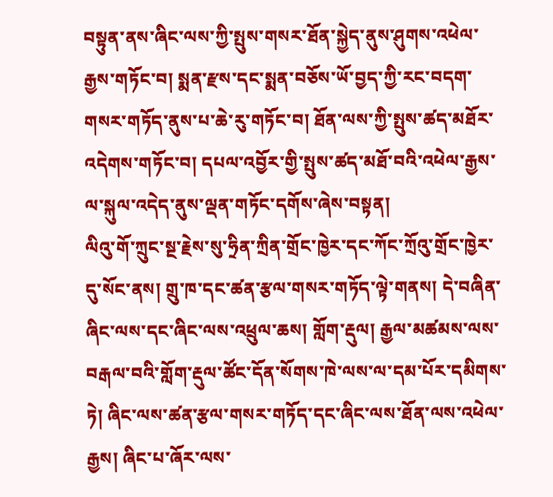བསྟུན་ནས་ཞིང་ལས་ཀྱི་སྤུས་གསར་ཐོན་སྐྱེད་ནུས་ཤུགས་འཕེལ་རྒྱས་གཏོང་བ། སྨན་རྫས་དང་སྨན་བཅོས་ཡོ་བྱད་ཀྱི་རང་བདག་གསར་གཏོད་ནུས་པ་ཆེ་རུ་གཏོང་བ། ཐོན་ལས་ཀྱི་སྤུས་ཚད་མཐོར་འདེགས་གཏོང་བ། དཔལ་འབྱོར་གྱི་སྤུས་ཚད་མཐོ་བའི་འཕེལ་རྒྱས་ལ་སྐུལ་འདེད་ནུས་ལྡན་གཏོང་དགོས་ཞེས་བསྟན།
ལིའུ་གོ་ཀྲུང་སྔ་རྗེས་སུ་ཧྲིན་ཀྲིན་གྲོང་ཁྱེར་དང་ཀོང་ཀྲོའུ་གྲོང་ཁྱེར་དུ་སོང་ནས། གྲུ་ཁ་དང་ཚན་རྩལ་གསར་གཏོད་ལྟེ་གནས། དེ་བཞིན་ཞིང་ལས་དང་ཞིང་ལས་འཕྲུལ་ཆས། གློག་རྡུལ། རྒྱལ་མཚམས་ལས་བརྒལ་བའི་གློག་རྡུལ་ཚོང་དོན་སོགས་ཁེ་ལས་ལ་དམ་པོར་དམིགས་ཏེ། ཞིང་ལས་ཚན་རྩལ་གསར་གཏོད་དང་ཞིང་ལས་ཐོན་ལས་འཕེལ་རྒྱས། ཞིང་པ་ཞོར་ལས་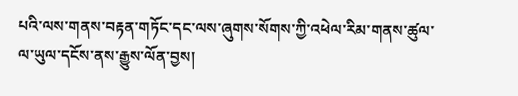པའི་ལས་གནས་བརྟན་གཏོང་དང་ལས་ཞུགས་སོགས་ཀྱི་འཕེལ་རིམ་གནས་ཚུལ་ལ་ཡུལ་དངོས་ནས་རྒྱུས་ལོན་བྱས།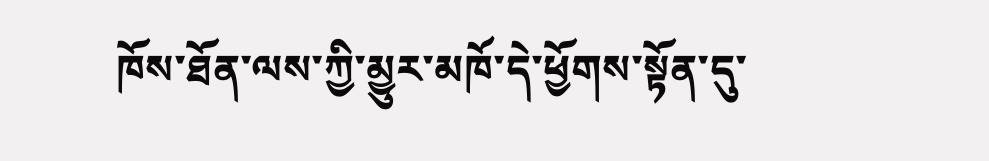ཁོས་ཐོན་ལས་ཀྱི་མྱུར་མཁོ་དེ་ཕྱོགས་སྟོན་དུ་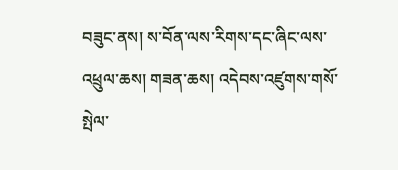བཟུང་ནས། ས་བོན་ལས་རིགས་དང་ཞིང་ལས་འཕྲུལ་ཆས། གཟན་ཆས། འདེབས་འཛུགས་གསོ་སྤེལ་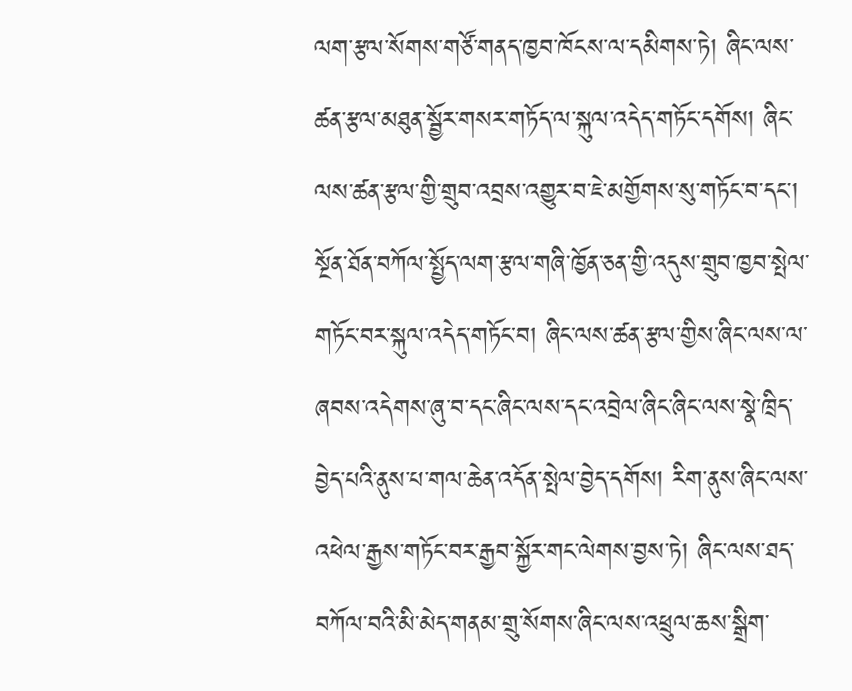ལག་རྩལ་སོགས་གཙོ་གནད་ཁྱབ་ཁོངས་ལ་དམིགས་ཏེ། ཞིང་ལས་ཚན་རྩལ་མཐུན་སྦྱོར་གསར་གཏོད་ལ་སྐུལ་འདེད་གཏོང་དགོས། ཞིང་ལས་ཚན་རྩལ་གྱི་གྲུབ་འབྲས་འགྱུར་བ་ཇེ་མགྱོགས་སུ་གཏོང་བ་དང་། སྔོན་ཐོན་བཀོལ་སྤྱོད་ལག་རྩལ་གཞི་ཁྱོན་ཅན་གྱི་འདུས་གྲུབ་ཁྱབ་སྤེལ་གཏོང་བར་སྐུལ་འདེད་གཏོང་བ། ཞིང་ལས་ཚན་རྩལ་གྱིས་ཞིང་ལས་ལ་ཞབས་འདེགས་ཞུ་བ་དང་ཞིང་ལས་དང་འབྲེལ་ཞིང་ཞིང་ལས་སྣེ་ཁྲིད་བྱེད་པའི་ནུས་པ་གལ་ཆེན་འདོན་སྤེལ་བྱེད་དགོས། རིག་ནུས་ཞིང་ལས་འཕེལ་རྒྱས་གཏོང་བར་རྒྱབ་སྐྱོར་གང་ལེགས་བྱས་ཏེ། ཞིང་ལས་ཐད་བཀོལ་བའི་མི་མེད་གནམ་གྲུ་སོགས་ཞིང་ལས་འཕྲུལ་ཆས་སྒྲིག་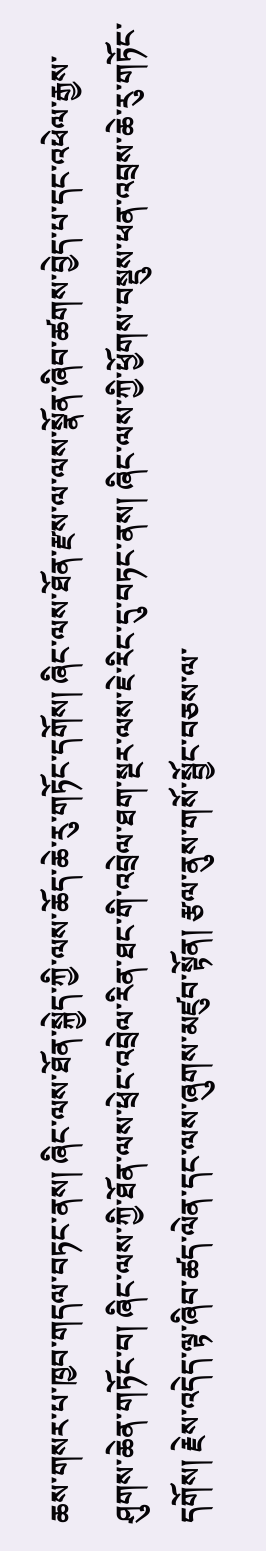ཆས་གསར་པ་ཁྱབ་གདལ་བཏང་ནས། ཞིང་ལས་ཐོན་སྐྱེད་ཀྱི་ལས་ཆོད་ཆེ་རུ་གཏོང་དགོས། ཞིང་ལས་ཐོན་རྫས་ལ་ལས་སྣོན་ཞིབ་ཚགས་བྱེད་པ་དང་འཕེལ་རྒྱས་ཤུགས་ཆེན་གཏོང་བ། ཞིང་ལས་ཀྱི་ཐོན་ལས་ཕྲེང་འབྲེལ་རིན་ཐང་གི་འབྲེལ་ཐག་སྔར་ལས་ཇེ་རིང་དུ་བཏང་ནས། ཞིང་ལས་ཀྱི་ཕྱོགས་བསྡུས་ཕན་འབྲས་ཆེ་རུ་གཏོང་དགོས། རྗེས་འདེད་ལྟ་ཞིབ་ཚད་ལེན་དང་ལས་ཞུགས་མཛུབ་སྟོན། རྩལ་ནུས་གསོ་སྦྱོང་བཅས་ལ་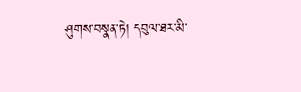ཤུགས་བསྣན་ཏེ། དབུལ་ཐར་མི་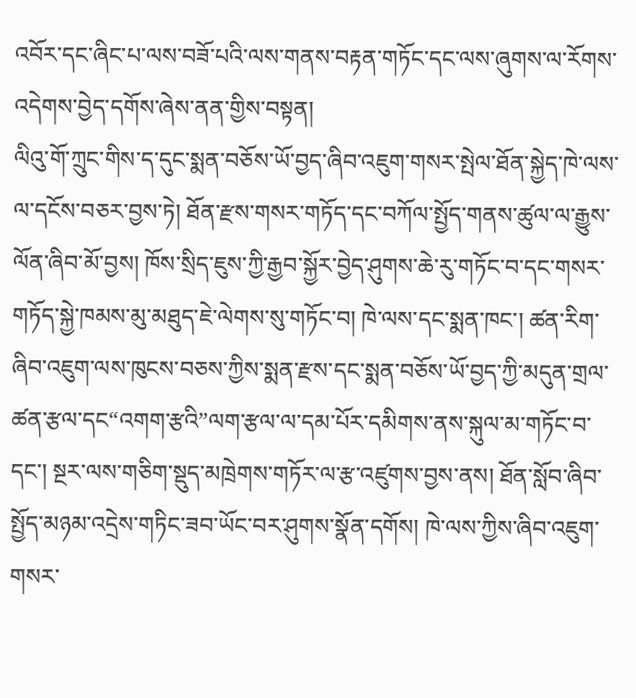འབོར་དང་ཞིང་པ་ལས་བཟོ་པའི་ལས་གནས་བརྟན་གཏོང་དང་ལས་ཞུགས་ལ་རོགས་འདེགས་བྱེད་དགོས་ཞེས་ནན་གྱིས་བསྟན།
ལིའུ་གོ་ཀྲུང་གིས་ད་དུང་སྨན་བཅོས་ཡོ་བྱད་ཞིབ་འཇུག་གསར་སྤེལ་ཐོན་སྐྱེད་ཁེ་ལས་ལ་དངོས་བཅར་བྱས་ཏེ། ཐོན་རྫས་གསར་གཏོད་དང་བཀོལ་སྤྱོད་གནས་ཚུལ་ལ་རྒྱུས་ལོན་ཞིབ་མོ་བྱས། ཁོས་སྲིད་ཇུས་ཀྱི་རྒྱབ་སྐྱོར་བྱེད་ཤུགས་ཆེ་རུ་གཏོང་བ་དང་གསར་གཏོད་སྐྱེ་ཁམས་མུ་མཐུད་ཇེ་ལེགས་སུ་གཏོང་བ། ཁེ་ལས་དང་སྨན་ཁང་། ཚན་རིག་ཞིབ་འཇུག་ལས་ཁུངས་བཅས་ཀྱིས་སྨན་རྫས་དང་སྨན་བཅོས་ཡོ་བྱད་ཀྱི་མདུན་གྲལ་ཚན་རྩལ་དང“འགག་རྩའི”ལག་རྩལ་ལ་དམ་པོར་དམིགས་ནས་སྐུལ་མ་གཏོང་བ་དང་། སྔར་ལས་གཅིག་སྡུད་མཁྲེགས་གཏོར་ལ་རྩ་འཛུགས་བྱས་ནས། ཐོན་སློབ་ཞིབ་སྤྱོད་མཉམ་འདྲེས་གཏིང་ཟབ་ཡོང་བར་ཤུགས་སྣོན་དགོས། ཁེ་ལས་ཀྱིས་ཞིབ་འཇུག་གསར་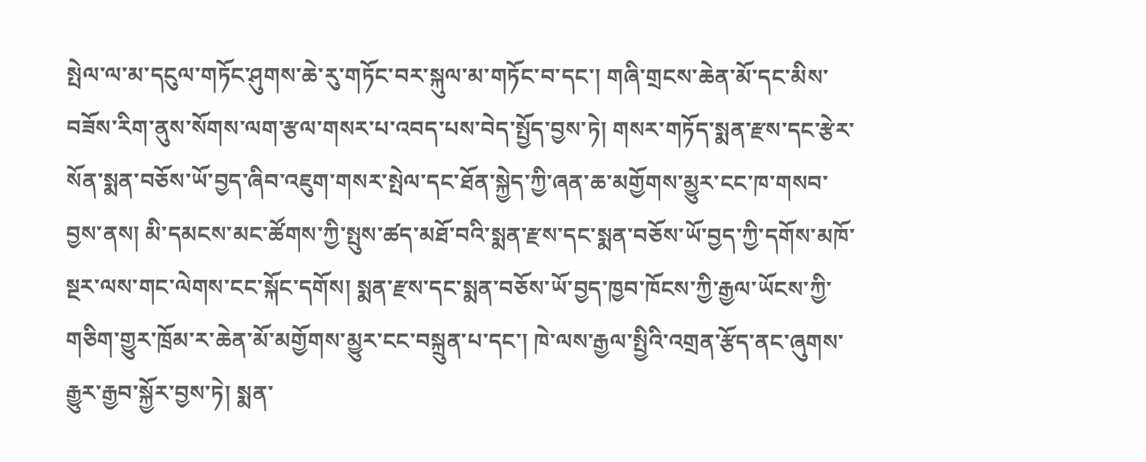སྤེལ་ལ་མ་དངུལ་གཏོང་ཤུགས་ཆེ་རུ་གཏོང་བར་སྐུལ་མ་གཏོང་བ་དང་། གཞི་གྲངས་ཆེན་མོ་དང་མིས་བཟོས་རིག་ནུས་སོགས་ལག་རྩལ་གསར་པ་འབད་པས་བེད་སྤྱོད་བྱས་ཏེ། གསར་གཏོད་སྨན་རྫས་དང་རྩེར་སོན་སྨན་བཅོས་ཡོ་བྱད་ཞིབ་འཇུག་གསར་སྤེལ་དང་ཐོན་སྐྱེད་ཀྱི་ཞན་ཆ་མགྱོགས་མྱུར་ངང་ཁ་གསབ་བྱས་ནས། མི་དམངས་མང་ཚོགས་ཀྱི་སྤུས་ཚད་མཐོ་བའི་སྨན་རྫས་དང་སྨན་བཅོས་ཡོ་བྱད་ཀྱི་དགོས་མཁོ་སྔར་ལས་གང་ལེགས་ངང་སྐོང་དགོས། སྨན་རྫས་དང་སྨན་བཅོས་ཡོ་བྱད་ཁྱབ་ཁོངས་ཀྱི་རྒྱལ་ཡོངས་ཀྱི་གཅིག་གྱུར་ཁྲོམ་ར་ཆེན་མོ་མགྱོགས་མྱུར་ངང་བསྐྲུན་པ་དང་། ཁེ་ལས་རྒྱལ་སྤྱིའི་འགྲན་རྩོད་ནང་ཞུགས་རྒྱུར་རྒྱབ་སྐྱོར་བྱས་ཏེ། སྨན་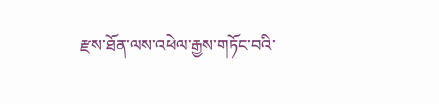རྫས་ཐོན་ལས་འཕེལ་རྒྱས་གཏོང་བའི་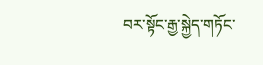བར་སྟོང་རྒྱ་སྐྱེད་གཏོང་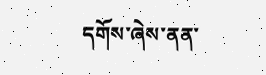དགོས་ཞེས་ནན་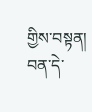གྱིས་བསྟན།
བན་དེ་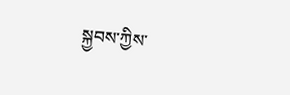སྐྱབས་ཀྱིས་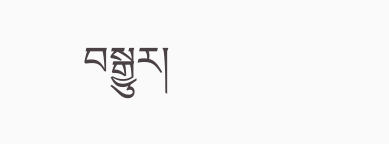བསྒྱུར།